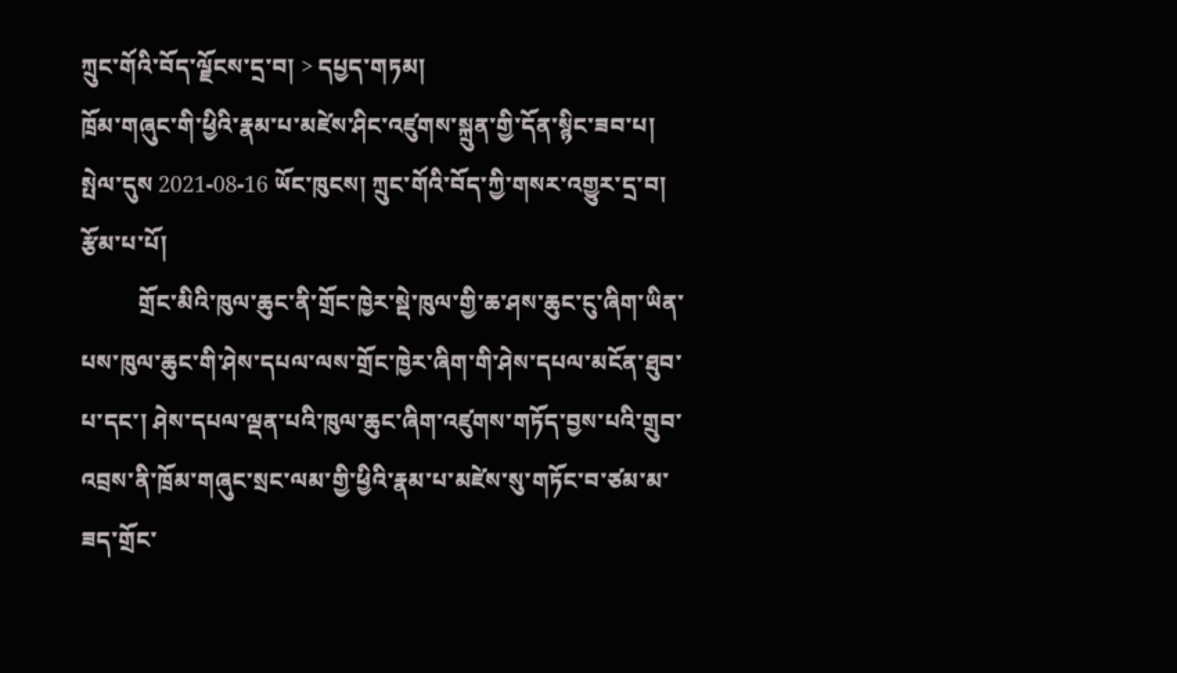ཀྲུང་གོའི་བོད་ལྗོངས་དྲ་བ། > དཔྱད་གཏམ།
ཁྲོམ་གཞུང་གི་ཕྱིའི་རྣམ་པ་མཛེས་ཤིང་འཛུགས་སྐྲུན་གྱི་དོན་སྙིང་ཟབ་པ།
སྤེལ་དུས 2021-08-16 ཡོང་ཁུངས། ཀྲུང་གོའི་བོད་ཀྱི་གསར་འགྱུར་དྲ་བ། རྩོམ་པ་པོ།
          གྲོང་མིའི་ཁུལ་ཆུང་ནི་གྲོང་ཁྱེར་སྡེ་ཁུལ་གྱི་ཆ་ཤས་ཆུང་ངུ་ཞིག་ཡིན་པས་ཁུལ་ཆུང་གི་ཤེས་དཔལ་ལས་གྲོང་ཁྱེར་ཞིག་གི་ཤེས་དཔལ་མངོན་ཐུབ་པ་དང་། ཤེས་དཔལ་ལྡན་པའི་ཁུལ་ཆུང་ཞིག་འཛུགས་གཏོད་བྱས་པའི་གྲུབ་འབྲས་ནི་ཁྲོམ་གཞུང་སྲང་ལམ་གྱི་ཕྱིའི་རྣམ་པ་མཛེས་སུ་གཏོང་བ་ཙམ་མ་ཟད་གྲོང་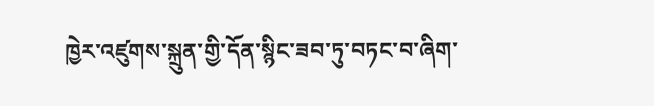ཁྱེར་འཛུགས་སྐྲུན་གྱི་དོན་སྙིང་ཟབ་ཏུ་བཏང་བ་ཞིག་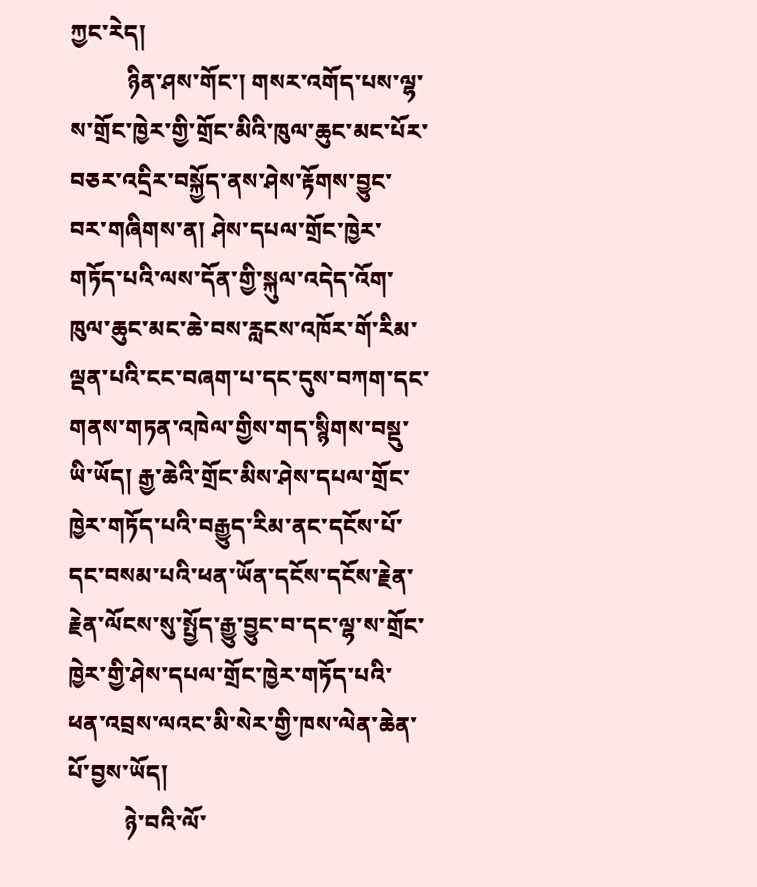ཀྱང་རེད།
          ཉིན་ཤས་གོང་། གསར་འགོད་པས་ལྷ་ས་གྲོང་ཁྱེར་གྱི་གྲོང་མིའི་ཁུལ་ཆུང་མང་པོར་བཅར་འདྲིར་བསྐྱོད་ནས་ཤེས་རྟོགས་བྱུང་བར་གཞིགས་ན། ཤེས་དཔལ་གྲོང་ཁྱེར་གཏོད་པའི་ལས་དོན་གྱི་སྐུལ་འདེད་འོག་ཁུལ་ཆུང་མང་ཆེ་བས་རླངས་འཁོར་གོ་རིམ་ལྡན་པའི་ངང་བཞག་པ་དང་དུས་བཀག་དང་གནས་གཏན་འཁེལ་གྱིས་གད་སྙིགས་བསྡུ་ཡི་ཡོད། རྒྱ་ཆེའི་གྲོང་མིས་ཤེས་དཔལ་གྲོང་ཁྱེར་གཏོད་པའི་བརྒྱུད་རིམ་ནང་དངོས་པོ་དང་བསམ་པའི་ཕན་ཡོན་དངོས་དངོས་རྗེན་རྗེན་ལོངས་སུ་སྤྱོད་རྒྱུ་བྱུང་བ་དང་ལྷ་ས་གྲོང་ཁྱེར་གྱི་ཤེས་དཔལ་གྲོང་ཁྱེར་གཏོད་པའི་ཕན་འབྲས་ལའང་མི་སེར་གྱི་ཁས་ལེན་ཆེན་པོ་བྱས་ཡོད།
          ཉེ་བའི་ལོ་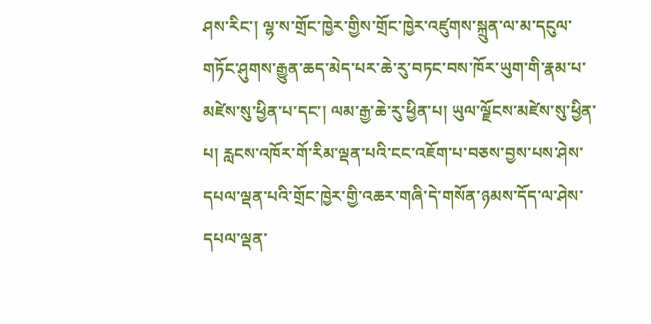ཤས་རིང་། ལྷ་ས་གྲོང་ཁྱེར་གྱིས་གྲོང་ཁྱེར་འཛུགས་སྐྲུན་ལ་མ་དངུལ་གཏོང་ཤུགས་རྒྱུན་ཆད་མེད་པར་ཆེ་རུ་བཏང་བས་ཁོར་ཡུག་གི་རྣམ་པ་མཛེས་སུ་ཕྱིན་པ་དང་། ལམ་རྒྱ་ཆེ་རུ་ཕྱིན་པ། ཡུལ་ལྗོངས་མཛེས་སུ་ཕྱིན་པ། རླངས་འཁོར་གོ་རིམ་ལྡན་པའི་ངང་འཇོག་པ་བཅས་བྱས་པས་ཤེས་དཔལ་ལྡན་པའི་གྲོང་ཁྱེར་གྱི་འཆར་གཞི་དེ་གསོན་ཉམས་དོད་ལ་ཤེས་དཔལ་ལྡན་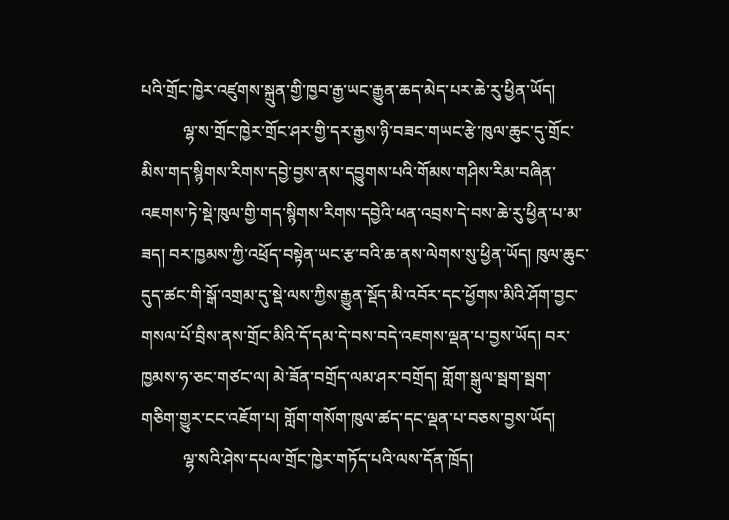པའི་གྲོང་ཁྱེར་འཛུགས་སྐྲུན་གྱི་ཁྱབ་རྒྱ་ཡང་རྒྱུན་ཆད་མེད་པར་ཆེ་རུ་ཕྱིན་ཡོད།
          ལྷ་ས་གྲོང་ཁྱེར་གྲོང་ཤར་གྱི་དར་རྒྱས་ཉི་བཟང་གཡང་རྩེ་ཁུལ་ཆུང་དུ་གྲོང་མིས་གད་སྙིགས་རིགས་དབྱེ་བྱས་ནས་དབྱུགས་པའི་གོམས་གཤིས་རིམ་བཞིན་འཇགས་ཏེ་སྡེ་ཁུལ་གྱི་གད་སྙིགས་རིགས་དབྱེའི་ཕན་འབྲས་དེ་བས་ཆེ་རུ་ཕྱིན་པ་མ་ཟད། བར་ཁྱམས་ཀྱི་འཕྲོད་བསྟེན་ཡང་རྩ་བའི་ཆ་ནས་ལེགས་སུ་ཕྱིན་ཡོད། ཁུལ་ཆུང་དུད་ཚང་གི་སྒོ་འགྲམ་དུ་སྡེ་ལས་ཀྱིས་རྒྱུན་སྡོད་མི་འབོར་དང་ཕྱོགས་མིའི་ཤོག་བྱང་གསལ་པོ་བྲིས་ནས་གྲོང་མིའི་དོ་དམ་དེ་བས་བདེ་འཇགས་ལྡན་པ་བྱས་ཡོད། བར་ཁྱམས་ཧ་ཅང་གཙང་ལ། མེ་ཟོན་བགྲོད་ལམ་ཤར་བགྲོད། གློག་སྒུལ་སྦག་སྦག་གཅིག་གྱུར་ངང་འཇོག་པ། གློག་གསོག་ཁུལ་ཚད་དང་ལྡན་པ་བཅས་བྱས་ཡོད།
          ལྷ་སའི་ཤེས་དཔལ་གྲོང་ཁྱེར་གཏོད་པའི་ལས་དོན་ཁྲོད།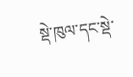སྡེ་ཁུལ་དང་སྡེ་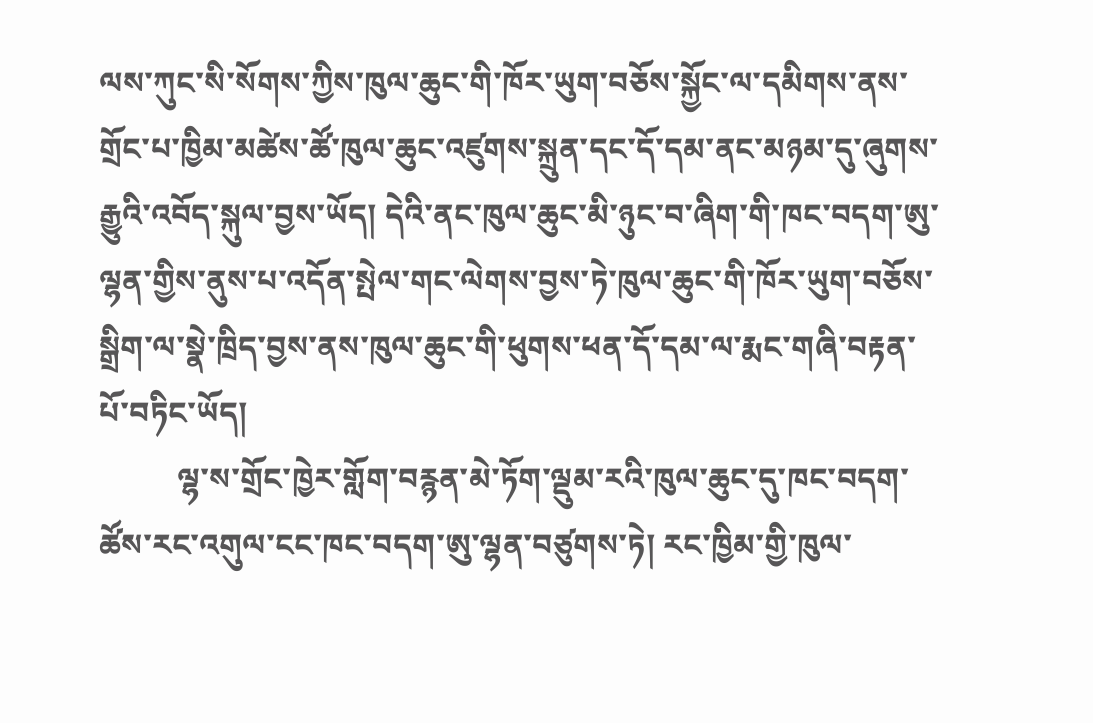ལས་ཀུང་སི་སོགས་ཀྱིས་ཁུལ་ཆུང་གི་ཁོར་ཡུག་བཅོས་སྐྱོང་ལ་དམིགས་ནས་གྲོང་པ་ཁྱིམ་མཚེས་ཚོ་ཁུལ་ཆུང་འཛུགས་སྐྲུན་དང་དོ་དམ་ནང་མཉམ་དུ་ཞུགས་རྒྱུའི་འབོད་སྐུལ་བྱས་ཡོད། དེའི་ནང་ཁུལ་ཆུང་མི་ཉུང་བ་ཞིག་གི་ཁང་བདག་ཨུ་ལྷན་གྱིས་ནུས་པ་འདོན་སྤེལ་གང་ལེགས་བྱས་ཏེ་ཁུལ་ཆུང་གི་ཁོར་ཡུག་བཅོས་སྒྲིག་ལ་སྣེ་ཁྲིད་བྱས་ནས་ཁུལ་ཆུང་གི་ཕུགས་ཕན་དོ་དམ་ལ་རྨང་གཞི་བརྟན་པོ་བཏིང་ཡོད།
          ལྷ་ས་གྲོང་ཁྱེར་གློག་བརྙན་མེ་ཏོག་ལྡུམ་རའི་ཁུལ་ཆུང་དུ་ཁང་བདག་ཚོས་རང་འགུལ་ངང་ཁང་བདག་ཨུ་ལྷན་བཙུགས་ཏེ། རང་ཁྱིམ་གྱི་ཁུལ་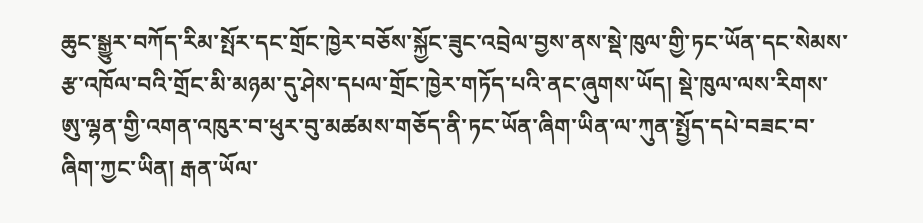ཆུང་སྒྱུར་བཀོད་རིམ་སྤོར་དང་གྲོང་ཁྱེར་བཅོས་སྐྱོང་ཟུང་འབྲེལ་བྱས་ནས་སྡེ་ཁུལ་གྱི་ཏང་ཡོན་དང་སེམས་རྩ་འཁོལ་བའི་གྲོང་མི་མཉམ་དུ་ཤེས་དཔལ་གྲོང་ཁྱེར་གཏོད་པའི་ནང་ཞུགས་ཡོད། སྡེ་ཁུལ་ལས་རིགས་ཨུ་ལྷན་གྱི་འགན་འཁུར་བ་ཕུར་བུ་མཚམས་གཅོད་ནི་ཏང་ཡོན་ཞིག་ཡིན་ལ་ཀུན་སྤྱོད་དཔེ་བཟང་བ་ཞིག་ཀྱང་ཡིན། རྒན་ཡོལ་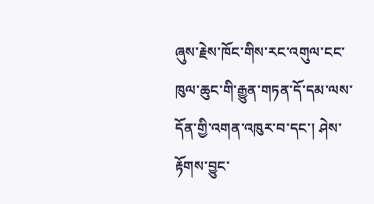ཞུས་རྗེས་ཁོང་གིས་རང་འགུལ་ངང་ཁུལ་ཆུང་གི་རྒྱུན་གཏན་དོ་དམ་ལས་དོན་གྱི་འགན་འཁུར་བ་དང་། ཤེས་རྟོགས་བྱུང་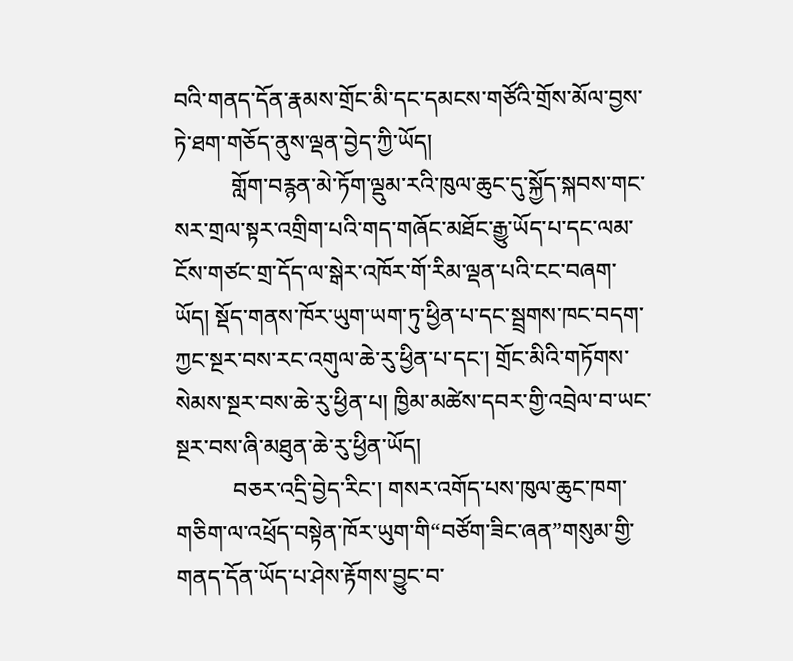བའི་གནད་དོན་རྣམས་གྲོང་མི་དང་དམངས་གཙོའི་གྲོས་མོལ་བྱས་ཏེ་ཐག་གཅོད་ནུས་ལྡན་བྱེད་ཀྱི་ཡོད།
          གློག་བརྙན་མེ་ཏོག་ལྡུམ་རའི་ཁུལ་ཆུང་དུ་སྐྱོད་སྐབས་གང་སར་གྲལ་སྟར་འགྲིག་པའི་གད་གཞོང་མཐོང་རྒྱུ་ཡོད་པ་དང་ལམ་ངོས་གཙང་གྲ་དོད་ལ་སྒེར་འཁོར་གོ་རིམ་ལྡན་པའི་ངང་བཞག་ཡོད། སྡོད་གནས་ཁོར་ཡུག་ཡག་ཏུ་ཕྱིན་པ་དང་སྦྲགས་ཁང་བདག་ཀྱང་སྔར་བས་རང་འགུལ་ཆེ་རུ་ཕྱིན་པ་དང་། གྲོང་མིའི་གཏོགས་སེམས་སྔར་བས་ཆེ་རུ་ཕྱིན་པ། ཁྱིམ་མཚེས་དབར་གྱི་འབྲེལ་བ་ཡང་སྔར་བས་ཞི་མཐུན་ཆེ་རུ་ཕྱིན་ཡོད།
          བཅར་འདྲི་བྱེད་རིང་། གསར་འགོད་པས་ཁུལ་ཆུང་ཁག་གཅིག་ལ་འཕྲོད་བསྟེན་ཁོར་ཡུག་གི“བཙོག་ཟིང་ཞན”གསུམ་གྱི་གནད་དོན་ཡོད་པ་ཤེས་རྟོགས་བྱུང་བ་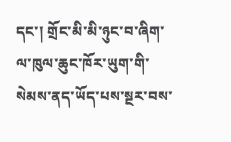དང་། གྲོང་མི་མི་ཉུང་བ་ཞིག་ལ་ཁུལ་ཆུང་ཁོར་ཡུག་གི་སེམས་ནད་ཡོད་པས་སྔར་བས་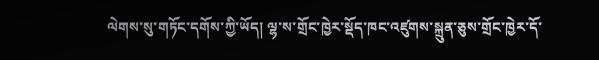ལེགས་སུ་གཏོང་དགོས་ཀྱི་ཡོད། ལྷ་ས་གྲོང་ཁྱེར་སྡོད་ཁང་འཛུགས་སྐྲུན་ཅུས་གྲོང་ཁྱེར་དོ་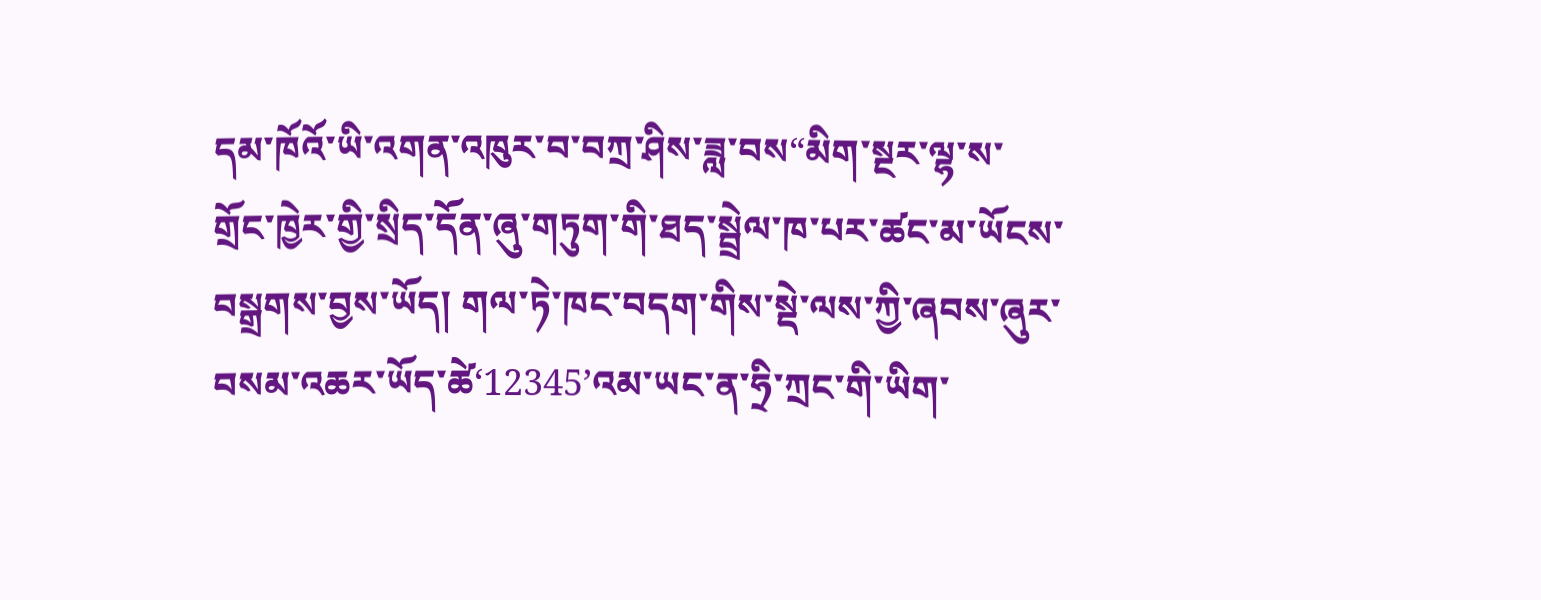དམ་ཁོའོ་ཡི་འགན་འཁུར་བ་བཀྲ་ཤིས་ཟླ་བས“མིག་སྔར་ལྷ་ས་གྲོང་ཁྱེར་གྱི་སྲིད་དོན་ཞུ་གཏུག་གི་ཐད་སྦྲེལ་ཁ་པར་ཚང་མ་ཡོངས་བསྒྲགས་བྱས་ཡོད། གལ་ཏེ་ཁང་བདག་གིས་སྡེ་ལས་ཀྱི་ཞབས་ཞུར་བསམ་འཆར་ཡོད་ཚེ‘12345’འམ་ཡང་ན་ཧྲི་ཀྲང་གི་ཡིག་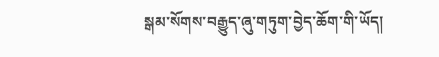སྒམ་སོགས་བརྒྱུད་ཞུ་གཏུག་བྱེད་ཆོག་གི་ཡོད།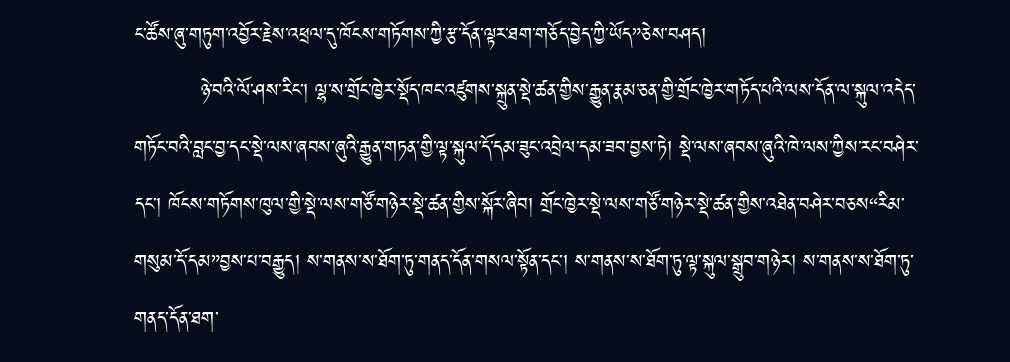ང་ཚོས་ཞུ་གཏུག་འབྱོར་རྗེས་འཕྲལ་དུ་ཁོངས་གཏོགས་ཀྱི་རྩ་དོན་ལྟར་ཐག་གཅོད་བྱེད་ཀྱི་ཡོད”ཅེས་བཤད།
          ཉེ་བའི་ལོ་ཤས་རིང་། ལྷ་ས་གྲོང་ཁྱེར་སྡོད་ཁང་འཛུགས་སྐྲུན་སྡེ་ཚན་གྱིས་རྒྱུན་རྣམ་ཅན་གྱི་གྲོང་ཁྱེར་གཏོད་པའི་ལས་དོན་ལ་སྐུལ་འདེད་གཏོང་བའི་བླང་བྱ་དང་སྡེ་ལས་ཞབས་ཞུའི་རྒྱུན་གཏན་གྱི་ལྟ་སྐུལ་དོ་དམ་ཟུང་འབྲེལ་དམ་ཟབ་བྱས་ཏེ། སྡེ་ལས་ཞབས་ཞུའི་ཁེ་ལས་ཀྱིས་རང་བཤེར་དང་། ཁོངས་གཏོགས་ཁུལ་གྱི་སྡེ་ལས་གཙོ་གཉེར་སྡེ་ཚན་གྱིས་སྐོར་ཞིབ། གྲོང་ཁྱེར་སྡེ་ལས་གཙོ་གཉེར་སྡེ་ཚན་གྱིས་འཐེན་བཤེར་བཅས“རིམ་གསུམ་དོ་དམ”བྱས་པ་བརྒྱུད། ས་གནས་ས་ཐོག་ཏུ་གནད་དོན་གསལ་སྟོན་དང་། ས་གནས་ས་ཐོག་ཏུ་ལྟ་སྐུལ་སྒྲུབ་གཉེར། ས་གནས་ས་ཐོག་ཏུ་གནད་དོན་ཐག་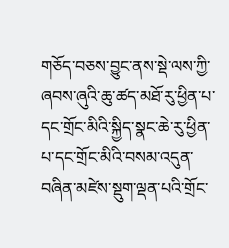གཅོད་བཅས་བྱུང་ནས་སྡེ་ལས་ཀྱི་ཞབས་ཞུའི་ཆུ་ཚད་མཐོ་རུ་ཕྱིན་པ་དང་གྲོང་མིའི་སྐྱིད་སྣང་ཆེ་རུ་ཕྱིན་པ་དང་གྲོང་མིའི་བསམ་འདུན་བཞིན་མཛེས་སྡུག་ལྡན་པའི་གྲོང་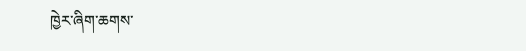ཁྱེར་ཞིག་ཆགས་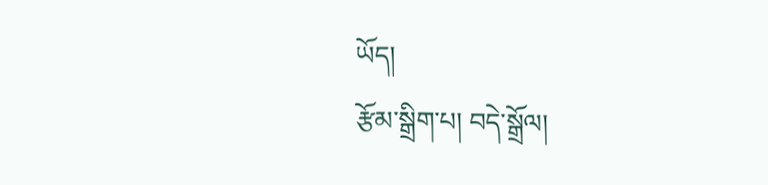ཡོད།
རྩོམ་སྒྲིག་པ། བདེ་སྒྲོལ།